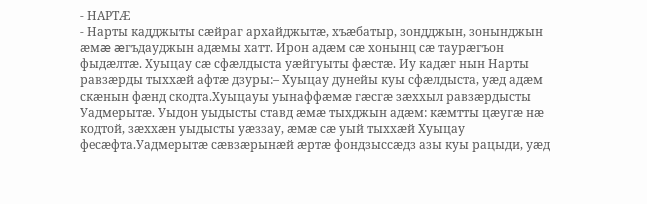- НАРТÆ
- Нарты кадджыты сæйраг архайджытæ, хъæбатыр, зондджын, зонынджын æмæ æгъдауджын адæмы хатт. Ирон адæм сæ хонынц сæ таурæгъон фыдæлтæ. Хуыцау сæ сфæлдыста уæйгуыты фæстæ. Иу кадæг нын Нарты равзæрды тыххæй афтæ дзуры:– Хуыцау дунейы куы сфæлдыста, уæд адæм скæнын фæнд скодта.Хуыцауы уынаффæмæ гæсгæ зæххыл равзæрдысты Уадмерытæ. Уыдон уыдысты ставд æмæ тыхджын адæм: кæмтты цæугæ нæ кодтой, зæххæн уыдысты уæззау, æмæ сæ уый тыххæй Хуыцау фесæфта.Уадмерытæ сæвзæрынæй æртæ фондзыссæдз азы куы рацыди, уæд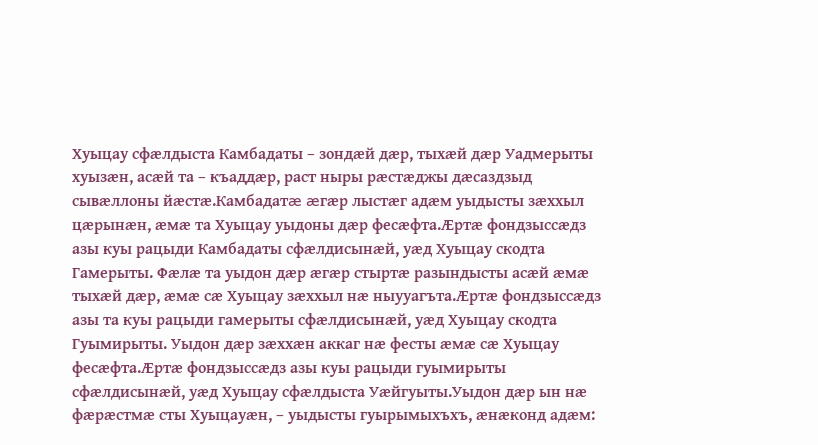Хуыцау сфæлдыста Камбадаты – зондæй дæр, тыхæй дæр Уадмерыты хуызæн, асæй та – къаддæр, раст ныры рæстæджы дæсаздзыд сывæллоны йæстæ.Камбадатæ æгæр лыстæг адæм уыдысты зæххыл цæрынæн, æмæ та Хуыцау уыдоны дæр фесæфта.Æртæ фондзыссæдз азы куы рацыди Камбадаты сфæлдисынæй, уæд Хуыцау скодта Гамерыты. Фæлæ та уыдон дæр æгæр стыртæ разындысты асæй æмæ тыхæй дæр, æмæ сæ Хуыцау зæххыл нæ ныууагъта.Æртæ фондзыссæдз азы та куы рацыди гамерыты сфæлдисынæй, уæд Хуыцау скодта Гуымирыты. Уыдон дæр зæххæн аккаг нæ фесты æмæ сæ Хуыцау фесæфта.Æртæ фондзыссæдз азы куы рацыди гуымирыты сфæлдисынæй, уæд Хуыцау сфæлдыста Уæйгуыты.Уыдон дæр ын нæ фæрæстмæ сты Хуыцауæн, – уыдысты гуырымыхъхъ, æнæконд адæм: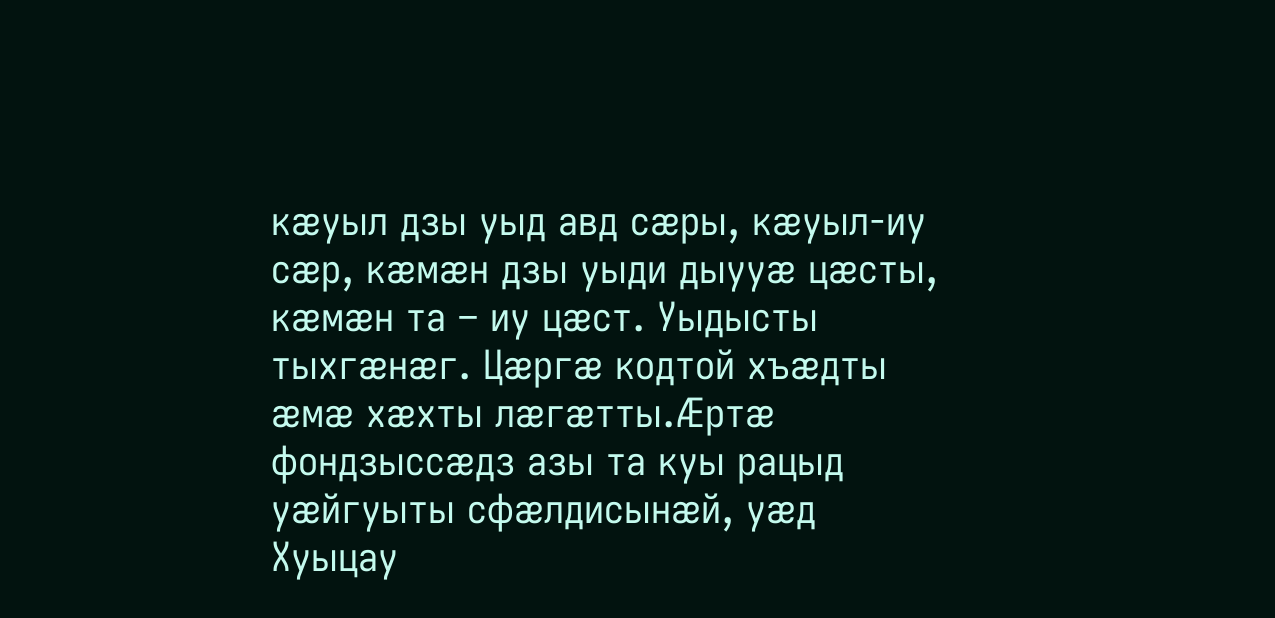кæуыл дзы уыд авд сæры, кæуыл-иу сæр, кæмæн дзы уыди дыууæ цæсты, кæмæн та – иу цæст. Уыдысты тыхгæнæг. Цæргæ кодтой хъæдты æмæ хæхты лæгæтты.Æртæ фондзыссæдз азы та куы рацыд уæйгуыты сфæлдисынæй, уæд Хуыцау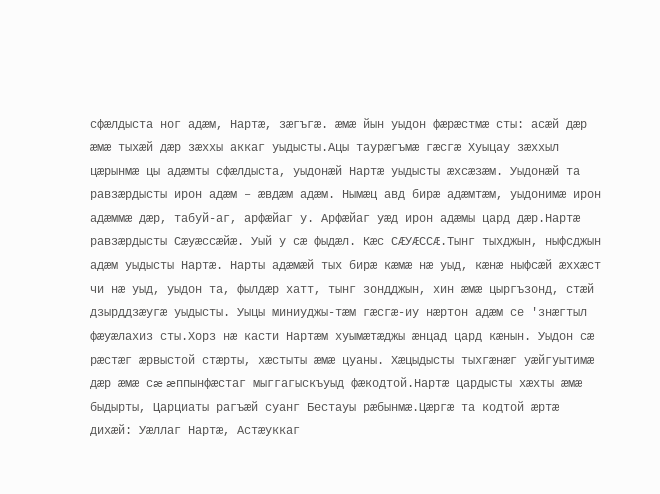сфæлдыста ног адæм, Нартæ, зæгъгæ. æмæ йын уыдон фæрæстмæ сты: асæй дæр æмæ тыхæй дæр зæххы аккаг уыдысты.Ацы таурæгъмæ гæсгæ Хуыцау зæххыл цæрынмæ цы адæмты сфæлдыста, уыдонæй Нартæ уыдысты æхсæзæм. Уыдонæй та равзæрдысты ирон адæм – æвдæм адæм. Нымæц авд бирæ адæмтæм, уыдонимæ ирон адæммæ дæр, табуй-аг, арфæйаг у. Арфæйаг уæд ирон адæмы цард дæр.Нартæ равзæрдысты Сæуæссæйæ. Уый у сæ фыдæл. Кæс СÆУÆССÆ.Тынг тыхджын, ныфсджын адæм уыдысты Нартæ. Нарты адæмæй тых бирæ кæмæ нæ уыд, кæнæ ныфсæй æххæст чи нæ уыд, уыдон та, фылдæр хатт, тынг зондджын, хин æмæ цыргъзонд, стæй дзырддзæугæ уыдысты. Уыцы миниуджы-тæм гæсгæ-иу нæртон адæм се 'знæгтыл фæуæлахиз сты.Хорз нæ касти Нартæм хуымæтæджы æнцад цард кæнын. Уыдон сæ рæстæг æрвыстой стæрты, хæстыты æмæ цуаны. Хæцыдысты тыхгæнæг уæйгуытимæ дæр æмæ сæ æппынфæстаг мыггагыскъуыд фæкодтой.Нартæ цардысты хæхты æмæ быдырты, Царциаты рагъæй суанг Бестауы рæбынмæ.Цæргæ та кодтой æртæ дихæй: Уæллаг Нартæ, Астæуккаг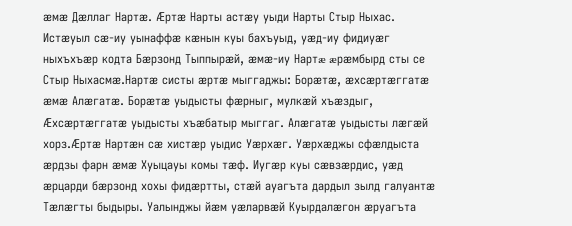æмæ Дæллаг Нартæ. Æртæ Нарты астæу уыди Нарты Стыр Ныхас. Истæуыл сæ-иу уынаффæ кæнын куы бахъуыд, уæд-иу фидиуæг ныхъхъæр кодта Бæрзонд Тыппырæй, æмæ-иу Нартæ æрæмбырд сты се Стыр Ныхасмæ.Нартæ систы æртæ мыггаджы: Борæтæ, æхсæртæггатæ æмæ Алæгатæ. Борæтæ уыдысты фæрныг, мулкæй хъæздыг, Æхсæртæггатæ уыдысты хъæбатыр мыггаг. Алæгатæ уыдысты лæгæй хорз.Æртæ Нартæн сæ хистæр уыдис Уæрхæг. Уæрхæджы сфæлдыста æрдзы фарн æмæ Хуыцауы комы тæф. Иугæр куы сæвзæрдис, уæд æрцарди бæрзонд хохы фидæртты, стæй ауагъта дардыл зылд галуантæ Тæлæгты быдыры. Уалынджы йæм уæларвæй Куырдалæгон æруагъта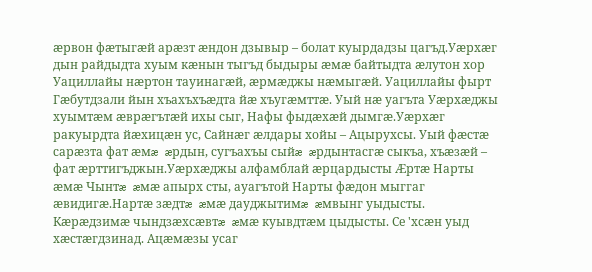æрвон фæтыгæй арæзт æндон дзывыр – болат куырдадзы цагъд.Уæрхæг дын райдыдта хуым кæнын тыгъд быдыры æмæ байтыдта æлутон хор Уациллайы нæртон тауинагæй, æрмæджы нæмыгæй. Уациллайы фырт Гæбутдзали йын хъахъхъæдта йæ хъугæмттæ. Уый нæ уагъта Уæрхæджы хуымтæм æврæгътæй ихы сыг, Нафы фыдæхæй дымгæ.Уæрхæг ракуырдта йæхицæн ус, Сайнæг æлдары хойы – Ацырухсы. Уый фæстæ сарæзта фат æмæ æрдын, сугъахъы сыйæ æрдынтасгæ сыкъа, хъæзæй – фат æрттигъджын.Уæрхæджы алфамблай æрцардысты Æртæ Нарты æмæ Чынтæ æмæ апырх сты, ауагътой Нарты фæдон мыггаг æвидигæ.Нартæ зæдтæ æмæ дауджытимæ æмвынг уыдысты. Кæрæдзимæ чындзæхсæвтæ æмæ куывдтæм цыдысты. Се 'хсæн уыд хæстæгдзинад. Ацæмæзы усаг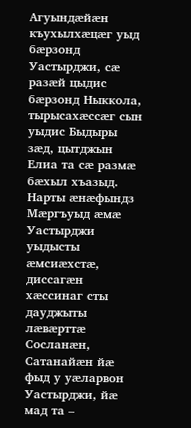Агуындæйæн къухылхæцæг уыд бæрзонд Уастырджи, сæ разæй цыдис бæрзонд Ныккола, тырысахæссæг сын уыдис Быдыры зæд, цытджын Елиа та сæ размæ бæхыл хъазыд. Нарты æнæфындз Мæргъуыд æмæ Уастырджи уыдысты æмсиæхстæ, диссагæн хæссинаг сты дауджыты лæвæрттæ Сосланæн, Сатанайæн йæ фыд у уæларвон Уастырджи, йæ мад та –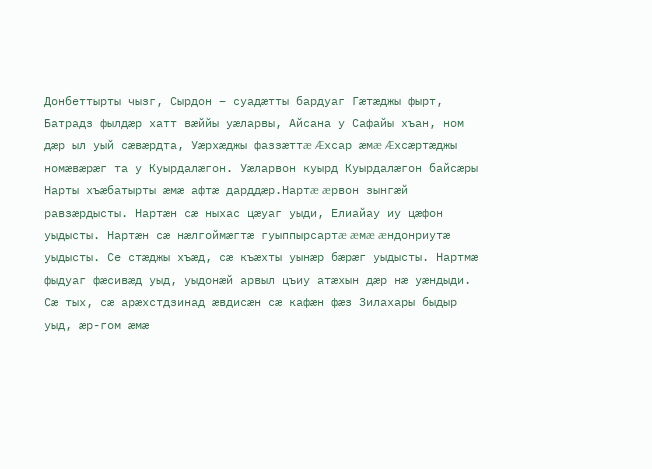Донбеттырты чызг, Сырдон – суадæтты бардуаг Гæтæджы фырт, Батрадз фылдæр хатт вæййы уæларвы, Айсана у Сафайы хъан, ном дæр ыл уый сæвæрдта, Уæрхæджы фаззæттæ Æхсар æмæ Æхсæртæджы номæвæрæг та у Куырдалæгон. Уæларвон куырд Куырдалæгон байсæры Нарты хъæбатырты æмæ афтæ дарддæр.Нартæ æрвон зынгæй равзæрдысты. Нартæн сæ ныхас цæуаг уыди, Елиайау иу цæфон уыдысты. Нартæн сæ нæлгоймæгтæ гуыппырсартæ æмæ æндонриутæ уыдысты. Се стæджы хъæд, сæ къæхты уынæр бæрæг уыдысты. Нартмæ фыдуаг фæсивæд уыд, уыдонæй арвыл цъиу атæхын дæр нæ уæндыди. Сæ тых, сæ арæхстдзинад æвдисæн сæ кафæн фæз Зилахары быдыр уыд, æр-гом æмæ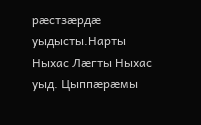рæстзæрдæ уыдысты.Нарты Ныхас Лæгты Ныхас уыд. Цыппæрæмы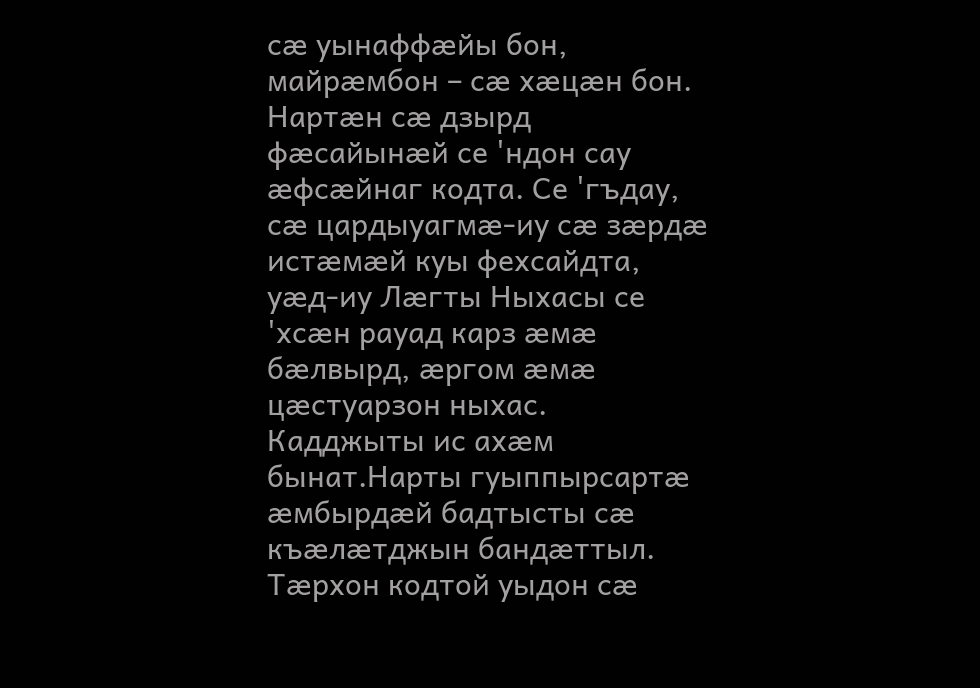сæ уынаффæйы бон, майрæмбон – сæ хæцæн бон. Нартæн сæ дзырд фæсайынæй се 'ндон сау æфсæйнаг кодта. Се 'гъдау, сæ цардыуагмæ-иу сæ зæрдæ истæмæй куы фехсайдта, уæд-иу Лæгты Ныхасы се 'хсæн рауад карз æмæ бæлвырд, æргом æмæ цæстуарзон ныхас. Кадджыты ис ахæм бынат.Нарты гуыппырсартæ æмбырдæй бадтысты сæ къæлæтджын бандæттыл. Тæрхон кодтой уыдон сæ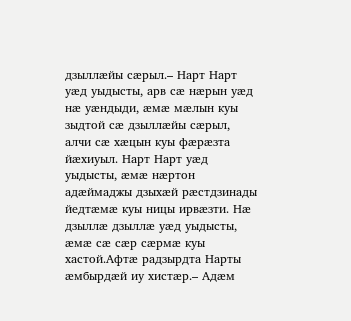дзыллæйы сæрыл.– Нарт Нарт уæд уыдысты, арв сæ нæрын уæд нæ уæндыди, æмæ мæлын куы зыдтой сæ дзыллæйы сæрыл, алчи сæ хæцын куы фæрæзта йæхиуыл. Нарт Нарт уæд уыдысты, æмæ нæртон адæймаджы дзыхæй рæстдзинады йедтæмæ куы ницы ирвæзти. Нæ дзыллæ дзыллæ уæд уыдысты, æмæ сæ сæр сæрмæ куы хастой.Афтæ радзырдта Нарты æмбырдæй иу хистæр.– Адæм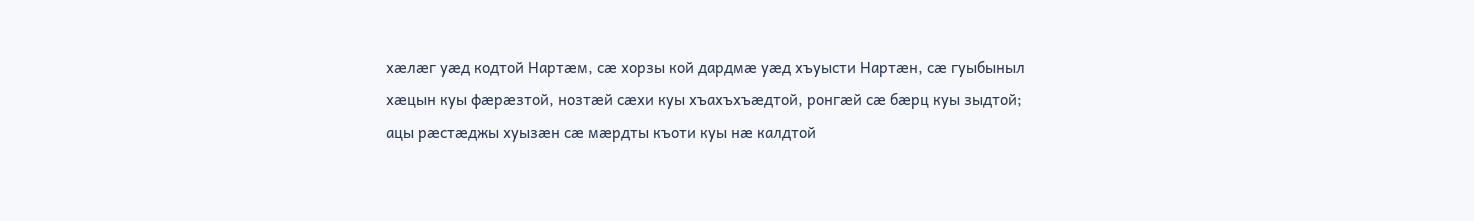хæлæг уæд кодтой Нартæм, сæ хорзы кой дардмæ уæд хъуысти Нартæн, сæ гуыбыныл хæцын куы фæрæзтой, нозтæй сæхи куы хъахъхъæдтой, ронгæй сæ бæрц куы зыдтой; ацы рæстæджы хуызæн сæ мæрдты къоти куы нæ калдтой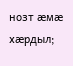нозт æмæ хæрдыл;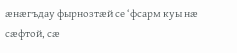æнæгъдау фырнозтæй се ‘фсарм куы нæ сæфтой, сæ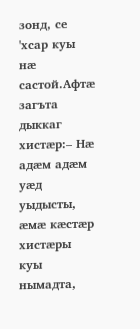зонд, се 'хсар куы нæ састой.Афтæ загъта дыккаг хистæр:– Нæ адæм адæм уæд уыдысты, æмæ кæстæр хистæры куы нымадта,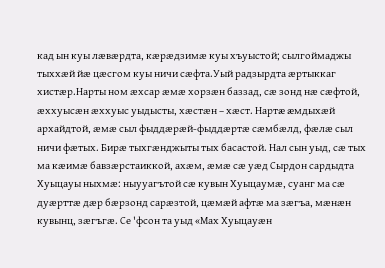кад ын куы лæвæрдта, кæрæдзимæ куы хъуыстой; сылгоймаджы тыххæй йæ цæсгом куы ничи сæфта.Уый радзырдта æртыккаг хистæр.Нарты ном æхсар æмæ хорзæн баззад, сæ зонд нæ сæфтой, æххуысæн æххуыс уыдысты, хæстæн – хæст. Нартæ æмдыхæй архайдтой, æмæ сыл фыддæрæй-фыддæртæ сæмбæлд, фæлæ сыл ничи фæтых. Бирæ тыхгæнджыты тых басастой. Нал сын уыд, сæ тых ма кæимæ бавзæрстаиккой, ахæм, æмæ сæ уæд Сырдон сардыдта Хуыцауы ныхмæ: ныууагътой сæ кувын Хуыцаумæ, суанг ма сæ дуæрттæ дæр бæрзонд сарæзтой, цæмæй афтæ ма зæгъа, мæнæн кувынц, зæгъгæ. Се 'фсон та уыд «Мах Хуыцауæн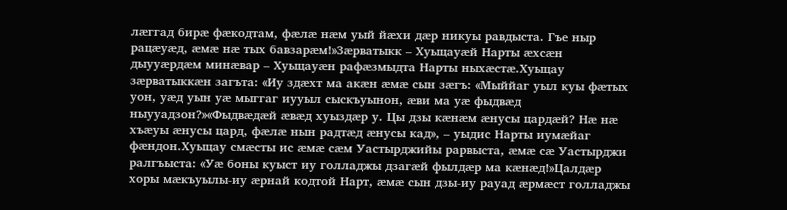лæггад бирæ фæкодтам, фæлæ нæм уый йæхи дæр никуы равдыста. Гъе ныр рацæуæд, æмæ нæ тых бавзарæм!»Зæрватыкк – Хуыцауæй Нарты æхсæн дыууæрдæм минæвар – Хуыцауæн рафæзмыдта Нарты ныхæстæ.Хуыцау зæрватыккæн загъта: «Иу здæхт ма акæн æмæ сын зæгъ: «Мыййаг уыл куы фæтых уон, уæд уын уæ мыггаг иууыл сыскъуынон, æви ма уæ фыдвæд ныууадзон?»«Фыдвæдæй æвæд хуыздæр у. Цы дзы кæнæм æнусы цардæй? Нæ нæ хъæуы æнусы цард, фæлæ нын радтæд æнусы кад», – уыдис Нарты иумæйаг фæндон.Хуыцау смæсты ис æмæ сæм Уастырджийы рарвыста, æмæ сæ Уастырджи ралгъыста: «Уæ боны куыст иу голладжы дзагæй фылдæр ма кæнæд!»Цалдæр хоры мæкъуылы-иу æрнай кодтой Нарт, æмæ сын дзы-иу рауад æрмæст голладжы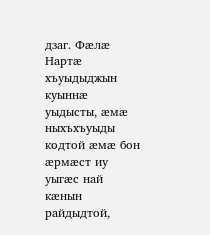дзаг. Фæлæ Нартæ хъуыдыджын куыннæ уыдысты, æмæ ныхъхъуыды кодтой æмæ бон æрмæст иу уыгæс най кæнын райдыдтой,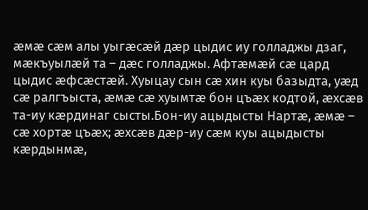æмæ сæм алы уыгæсæй дæр цыдис иу голладжы дзаг, мæкъуылæй та – дæс голладжы. Афтæмæй сæ цард цыдис æфсæстæй. Хуыцау сын сæ хин куы базыдта, уæд сæ ралгъыста, æмæ сæ хуымтæ бон цъæх кодтой, æхсæв та-иу кæрдинаг сысты.Бон-иу ацыдысты Нартæ, æмæ – сæ хортæ цъæх; æхсæв дæр-иу сæм куы ацыдысты кæрдынмæ,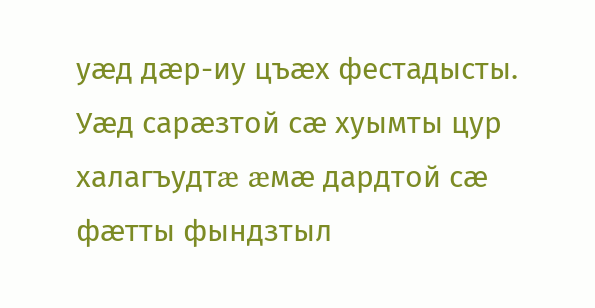уæд дæр-иу цъæх фестадысты. Уæд сарæзтой сæ хуымты цур халагъудтæ æмæ дардтой сæ фæтты фындзтыл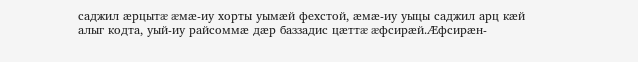саджил æрцытæ æмæ-иу хорты уымæй фехстой, æмæ-иу уыцы саджил арц кæй алыг кодта, уый-иу райсоммæ дæр баззадис цæттæ æфсирæй.Æфсирæн-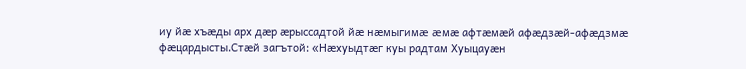иу йæ хъæды арх дæр æрыссадтой йæ нæмыгимæ æмæ афтæмæй афæдзæй-афæдзмæ фæцардысты.Стæй загътой: «Нæхуыдтæг куы радтам Хуыцауæн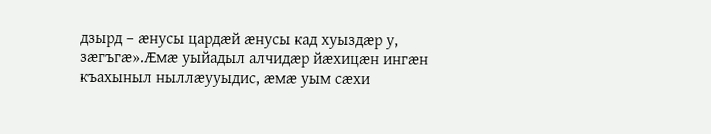дзырд – æнусы цардæй æнусы кад хуыздæр у, зæгъгæ».Æмæ уыйадыл алчидæр йæхицæн ингæн къахыныл ныллæууыдис, æмæ уым сæхи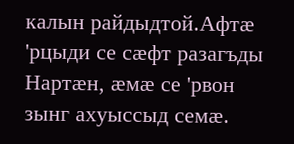калын райдыдтой.Афтæ 'рцыди се сæфт разагъды Нартæн, æмæ се 'рвон зынг ахуыссыд семæ.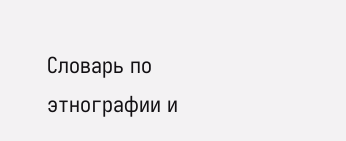Словарь по этнографии и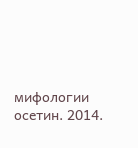мифологии осетин. 2014.